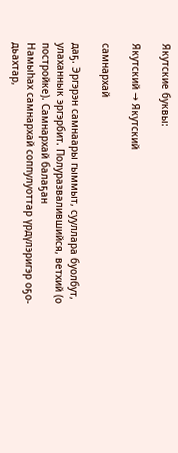Якутские буквы:

Якутский → Якутский

самнархай

даҕ. Эргэрэн самнаары гыммыт, сууллара буолбут, улаханнык эргэрбит. Полуразвалившийся, ветхий (о постройке). Самнархай балаҕан
Намыһах самнархай соппулуоттар үрдүлэригэр оҕо-дьахтар,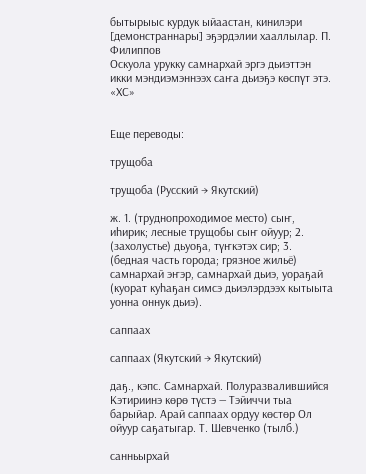бытырыыс курдук ыйаастан, кинилэри [демонстраннары] эҕэрдэлии хааллылар. П. Филиппов
Оскуола урукку самнархай эргэ дьиэттэн икки мэндиэмэннээх саҥа дьиэҕэ көспүт этэ. «ХС»


Еще переводы:

трущоба

трущоба (Русский → Якутский)

ж. 1. (труднопроходимое место) сыҥ, иһирик; лесные трущобы сыҥ ойуур; 2. (захолустье) дьуоҕа, түҥкэтэх сир; 3. (бедная часть города; грязное жильё) самнархай эҥэр, самнархай дьиэ, уораҕай (куорат куһаҕан симсэ дьиэлэрдээх кытыыта уонна оннук дьиэ).

саппаах

саппаах (Якутский → Якутский)

даҕ., кэпс. Самнархай. Полуразвалившийся
Кэтириинэ көрө түстэ — Тэйиччи тыа барыйар. Арай саппаах ордуу көстөр Ол ойуур саҕатыгар. Т. Шевченко (тылб.)

санньырхай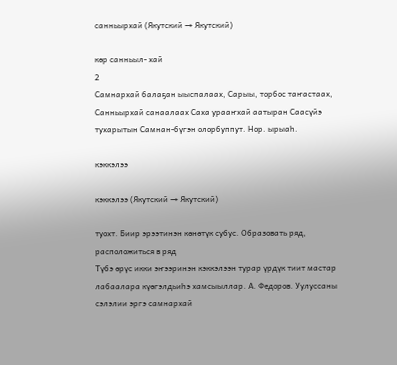санньырхай (Якутский → Якутский)

көр санньыл- хай
2
Самнархай балаҕан ыыспалаах, Сарыы, торбос таҥастаах, Санньырхай санаалаах Саха урааҥхай аатыран Саасүйэ тухарытын Самнан-бүгэн олорбуппут. Нор. ырыаһ.

кэккэлээ

кэккэлээ (Якутский → Якутский)

туохт. Биир эрээтинэн көнөтүк субус. Образовать ряд, расположиться в ряд
Түбэ өрүс икки эҥээринэн кэккэлээн турар үрдүк тиит мастар лабаалара күөгэлдьиһэ хамсыыллар. А. Федоров. Уулуссаны сэлэлии эргэ самнархай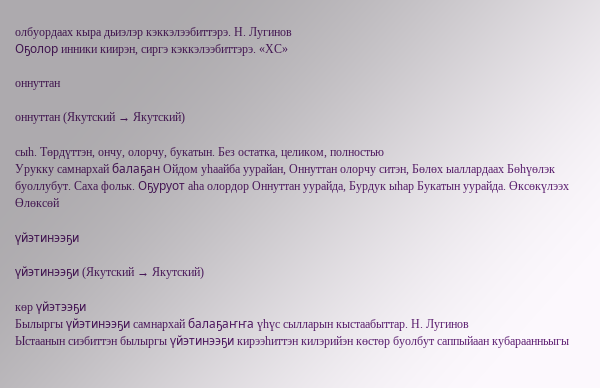олбуордаах кыра дьиэлэр кэккэлээбиттэрэ. Н. Лугинов
Оҕолор инники киирэн, сиргэ кэккэлээбиттэрэ. «ХС»

оннуттан

оннуттан (Якутский → Якутский)

сыһ. Төрдүттэн, ончу, олорчу, букатын. Без остатка, целиком, полностью
Урукку самнархай балаҕан Ойдом уһаайба уурайан, Оннуттан олорчу ситэн, Бөлөх ыаллардаах Бөһүөлэк буоллубут. Саха фольк. Оҕуруот аһа олордор Оннуттан уурайда, Бурдук ыһар Букатын уурайда. Өксөкүлээх Өлөксөй

үйэтинээҕи

үйэтинээҕи (Якутский → Якутский)

көр үйэтээҕи
Былыргы үйэтинээҕи самнархай балаҕаҥҥа үһүс сылларын кыстаабыттар. Н. Лугинов
Ыстаанын сиэбиттэн былыргы үйэтинээҕи кирээһиттэн килэрийэн көстөр буолбут саппыйаан кубараанньыгы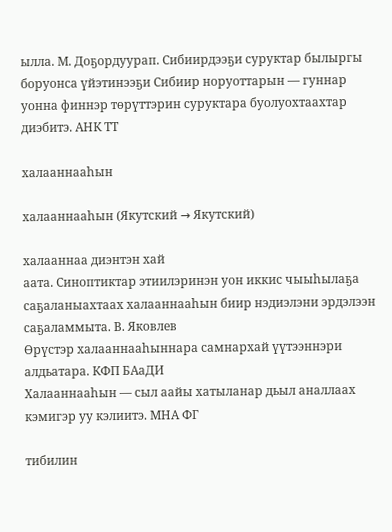ылла. М. Доҕордуурап. Сибиирдээҕи суруктар былыргы боруонса үйэтинээҕи Сибиир норуоттарын — гуннар уонна финнэр төрүттэрин суруктара буолуохтаахтар диэбитэ. АНК ТТ

халааннааһын

халааннааһын (Якутский → Якутский)

халааннаа диэнтэн хай
аата. Синоптиктар этиилэринэн уон иккис чыыһылаҕа саҕаланыахтаах халааннааһын биир нэдиэлэни эрдэлээн саҕаламмыта. В. Яковлев
Өрүстэр халааннааһыннара самнархай үүтээннэри алдьатара. КФП БАаДИ
Халааннааһын — сыл аайы хатыланар дьыл аналлаах кэмигэр уу кэлиитэ. МНА ФГ

тибилин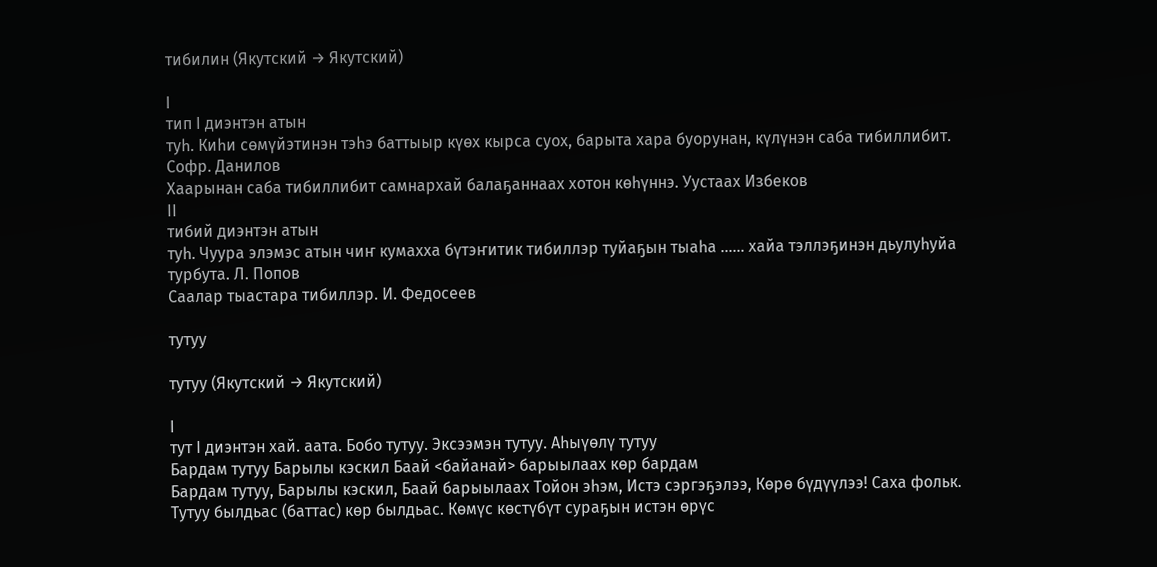тибилин (Якутский → Якутский)

I
тип I диэнтэн атын
туһ. Киһи сөмүйэтинэн тэһэ баттыыр күөх кырса суох, барыта хара буорунан, күлүнэн саба тибиллибит. Софр. Данилов
Хаарынан саба тибиллибит самнархай балаҕаннаах хотон көһүннэ. Уустаах Избеков
II
тибий диэнтэн атын
туһ. Чуура элэмэс атын чиҥ кумахха бүтэҥитик тибиллэр туйаҕын тыаһа …… хайа тэллэҕинэн дьулуһуйа турбута. Л. Попов
Саалар тыастара тибиллэр. И. Федосеев

тутуу

тутуу (Якутский → Якутский)

I
тут I диэнтэн хай. аата. Бобо тутуу. Эксээмэн тутуу. Аһыүөлү тутуу
Бардам тутуу Барылы кэскил Баай <байанай> барыылаах көр бардам
Бардам тутуу, Барылы кэскил, Баай барыылаах Тойон эһэм, Истэ сэргэҕэлээ, Көрө бүдүүлээ! Саха фольк. Тутуу былдьас (баттас) көр былдьас. Көмүс көстүбүт сураҕын истэн өрүс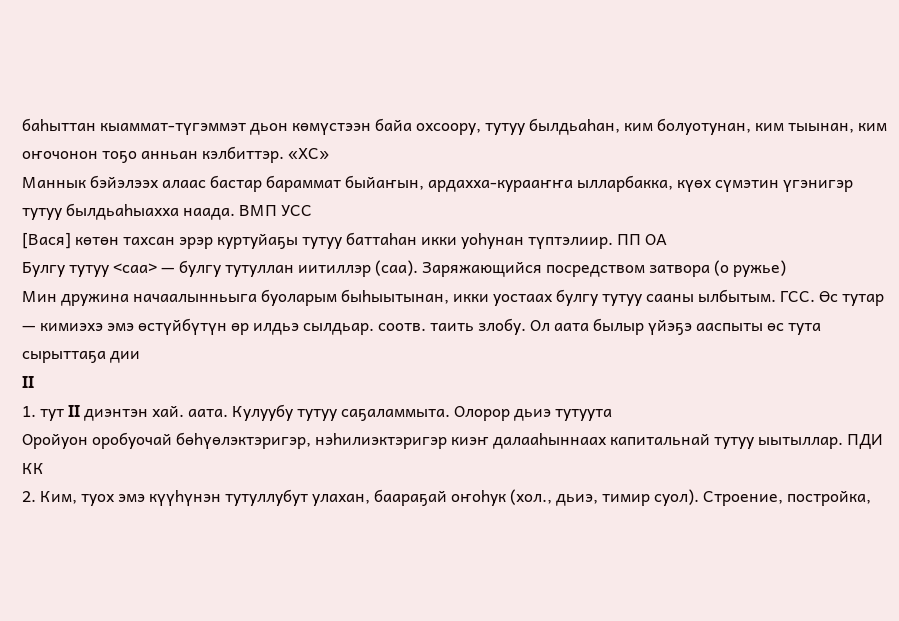баһыттан кыаммат-түгэммэт дьон көмүстээн байа охсоору, тутуу былдьаһан, ким болуотунан, ким тыынан, ким оҥочонон тоҕо анньан кэлбиттэр. «ХС»
Маннык бэйэлээх алаас бастар бараммат быйаҥын, ардахха-курааҥҥа ылларбакка, күөх сүмэтин үгэнигэр тутуу былдьаһыахха наада. ВМП УСС
[Вася] көтөн тахсан эрэр куртуйаҕы тутуу баттаһан икки уоһунан түптэлиир. ПП ОА
Булгу тутуу <саа> — булгу тутуллан иитиллэр (саа). Заряжающийся посредством затвора (о ружье)
Мин дружина начаалынньыга буоларым быһыытынан, икки уостаах булгу тутуу сааны ылбытым. ГСС. Өс тутар — кимиэхэ эмэ өстүйбүтүн өр илдьэ сылдьар. соотв. таить злобу. Ол аата былыр үйэҕэ ааспыты өс тута сырыттаҕа дии
II
1. тут II диэнтэн хай. аата. Кулуубу тутуу саҕаламмыта. Олорор дьиэ тутуута
Оройуон оробуочай бөһүөлэктэригэр, нэһилиэктэригэр киэҥ далааһыннаах капитальнай тутуу ыытыллар. ПДИ КК
2. Ким, туох эмэ күүһүнэн тутуллубут улахан, баараҕай оҥоһук (хол., дьиэ, тимир суол). Строение, постройка,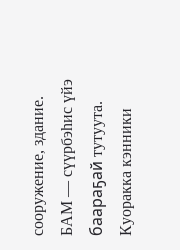сооружение, здание. БАМ — сүүрбэһис үйэ баараҕай тутуута. Куоракка кэнники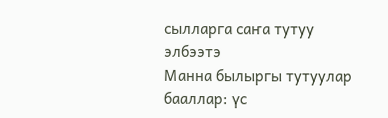сылларга саҥа тутуу элбээтэ
Манна былыргы тутуулар бааллар: үс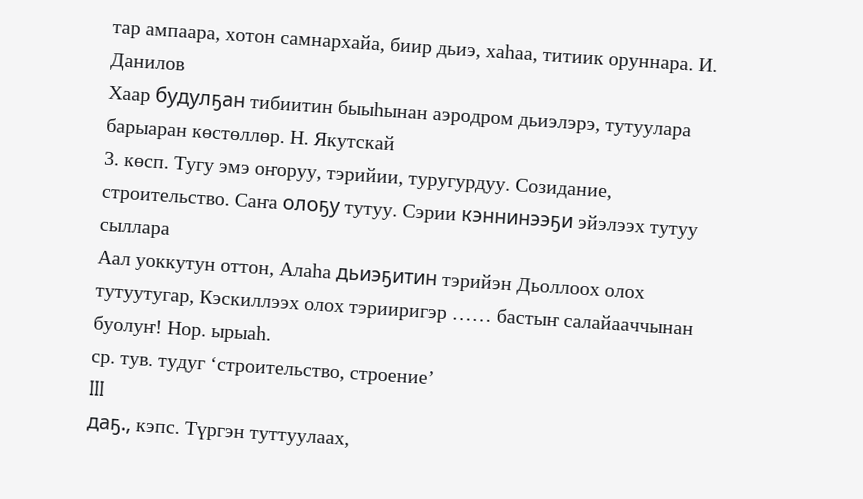тар ампаара, хотон самнархайа, биир дьиэ, хаһаа, титиик оруннара. И. Данилов
Хаар будулҕан тибиитин быыһынан аэродром дьиэлэрэ, тутуулара барыаран көстөллөр. Н. Якутскай
3. көсп. Тугу эмэ оҥоруу, тэрийии, туругурдуу. Созидание, строительство. Саҥа олоҕу тутуу. Сэрии кэннинээҕи эйэлээх тутуу сыллара
Аал уоккутун оттон, Алаһа дьиэҕитин тэрийэн Дьоллоох олох тутуутугар, Кэскиллээх олох тэрииригэр …… бастыҥ салайааччынан буолуҥ! Нор. ырыаһ.
ср. тув. тудуг ‘строительство, строение’
III
даҕ., кэпс. Түргэн туттуулаах,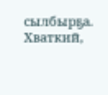сылбырҕа. Хваткий,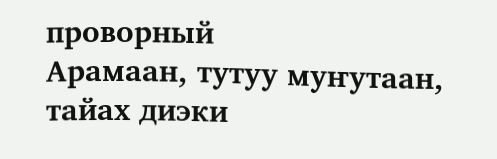проворный
Арамаан, тутуу муҥутаан, тайах диэки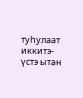туһулаат иккитэ-үстэ ытан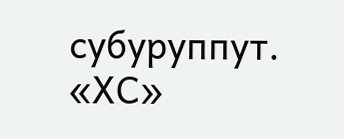субуруппут. «ХС»